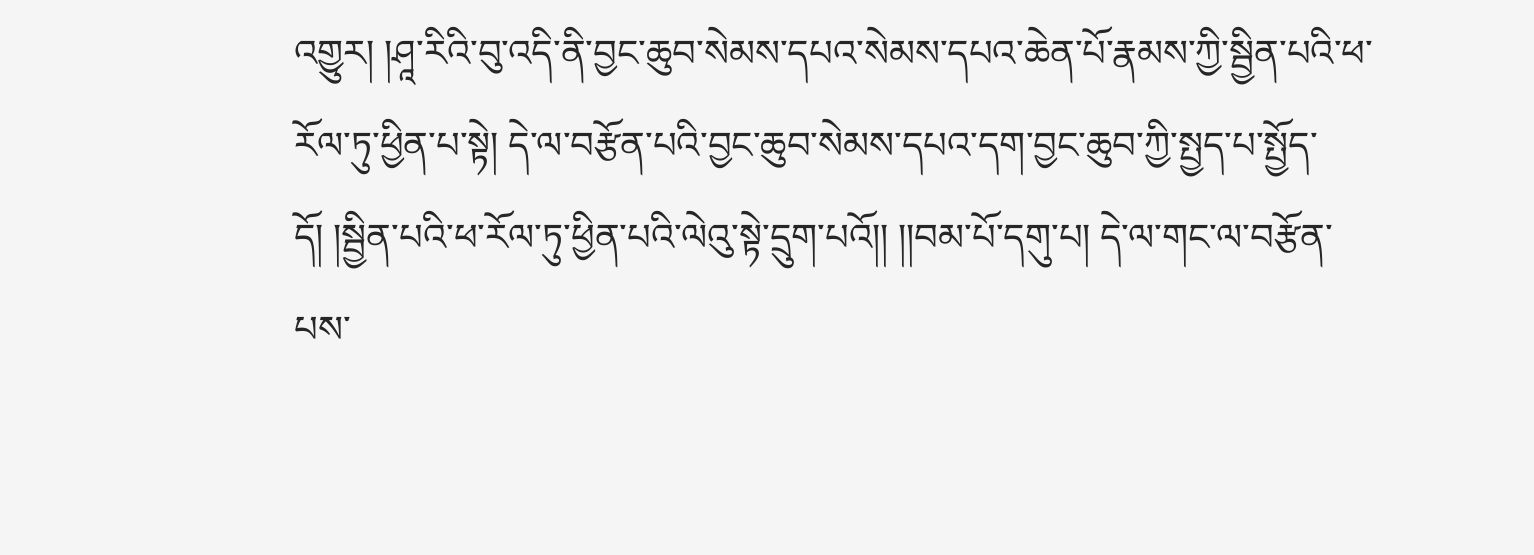འགྱུར། །ཤཱ་རིའི་བུ་འདི་ནི་བྱང་ཆུབ་སེམས་དཔའ་སེམས་དཔའ་ཆེན་པོ་རྣམས་ཀྱི་སྦྱིན་པའི་ཕ་རོལ་ཏུ་ཕྱིན་པ་སྟེ། དེ་ལ་བརྩོན་པའི་བྱང་ཆུབ་སེམས་དཔའ་དག་བྱང་ཆུབ་ཀྱི་སྤྱད་པ་སྤྱོད་དོ། །སྦྱིན་པའི་ཕ་རོལ་ཏུ་ཕྱིན་པའི་ལེའུ་སྟེ་དྲུག་པའོ།། །།བམ་པོ་དགུ་པ། དེ་ལ་གང་ལ་བརྩོན་པས་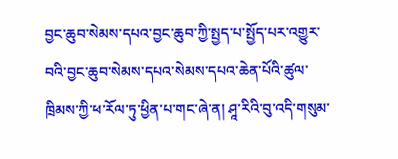བྱང་ཆུབ་སེམས་དཔའ་བྱང་ཆུབ་ཀྱི་སྤྱད་པ་སྤྱོད་པར་འགྱུར་བའི་བྱང་ཆུབ་སེམས་དཔའ་སེམས་དཔའ་ཆེན་པོའི་ཚུལ་ཁྲིམས་ཀྱི་ཕ་རོལ་ཏུ་ཕྱིན་པ་གང་ཞེ་ན། ཤཱ་རིའི་བུ་འདི་གསུམ་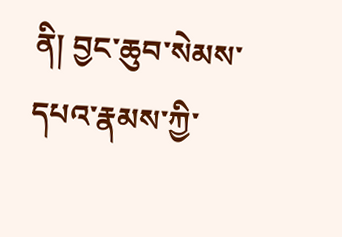ནི། བྱང་ཆུབ་སེམས་དཔའ་རྣམས་ཀྱི་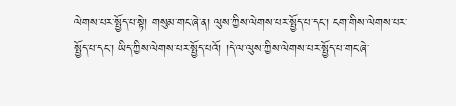ལེགས་པར་སྤྱོད་པ་སྟེ། གསུམ་གང་ཞེ་ན། ལུས་ཀྱིས་ལེགས་པར་སྤྱོད་པ་དང་། ངག་གིས་ལེགས་པར་སྤྱོད་པ་དང་། ཡིད་ཀྱིས་ལེགས་པར་སྤྱོད་པའོ། །དེ་ལ་ལུས་ཀྱིས་ལེགས་པར་སྤྱོད་པ་གང་ཞེ་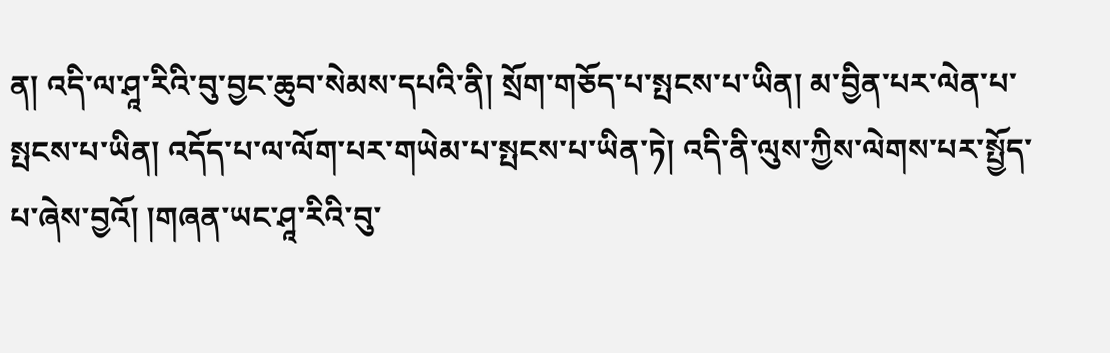ན། འདི་ལ་ཤཱ་རིའི་བུ་བྱང་ཆུབ་སེམས་དཔའི་ནི། སྲོག་གཅོད་པ་སྤངས་པ་ཡིན། མ་བྱིན་པར་ལེན་པ་སྤངས་པ་ཡིན། འདོད་པ་ལ་ལོག་པར་གཡེམ་པ་སྤངས་པ་ཡིན་ཏེ། འདི་ནི་ལུས་ཀྱིས་ལེགས་པར་སྤྱོད་པ་ཞེས་བྱའོ། །གཞན་ཡང་ཤཱ་རིའི་བུ་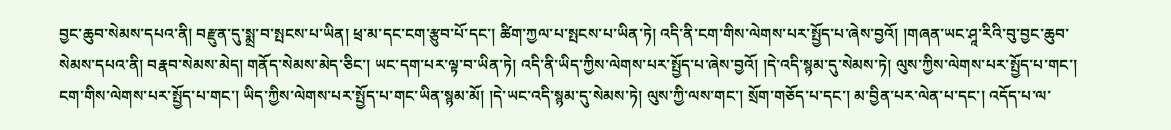བྱང་ཆུབ་སེམས་དཔའ་ནི། བརྫུན་དུ་སྨྲ་བ་སྤངས་པ་ཡིན། ཕྲ་མ་དང་ངག་རྩུབ་པོ་དང་། ཚིག་ཀྱལ་པ་སྤངས་པ་ཡིན་ཏེ། འདི་ནི་ངག་གིས་ལེགས་པར་སྤྱོད་པ་ཞེས་བྱའོ། །གཞན་ཡང་ཤཱ་རིའི་བུ་བྱང་ཆུབ་སེམས་དཔའ་ནི། བརྣབ་སེམས་མེད། གནོད་སེམས་མེད་ཅིང་། ཡང་དག་པར་ལྟ་བ་ཡིན་ཏེ། འདི་ནི་ཡིད་ཀྱིས་ལེགས་པར་སྤྱོད་པ་ཞེས་བྱའོ། །དེ་འདི་སྙམ་དུ་སེམས་ཏེ། ལུས་ཀྱིས་ལེགས་པར་སྤྱོད་པ་གང་། ངག་གིས་ལེགས་པར་སྤྱོད་པ་གང་། ཡིད་ཀྱིས་ལེགས་པར་སྤྱོད་པ་གང་ཡིན་སྙམ་མོ། །དེ་ཡང་འདི་སྙམ་དུ་སེམས་ཏེ། ལུས་ཀྱི་ལས་གང་། སྲོག་གཅོད་པ་དང་། མ་བྱིན་པར་ལེན་པ་དང་། འདོད་པ་ལ་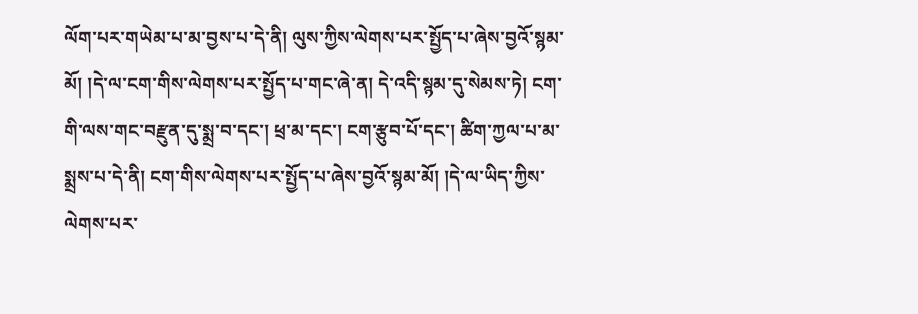ལོག་པར་གཡེམ་པ་མ་བྱས་པ་དེ་ནི། ལུས་ཀྱིས་ལེགས་པར་སྤྱོད་པ་ཞེས་བྱའོ་སྙམ་མོ། །དེ་ལ་ངག་གིས་ལེགས་པར་སྤྱོད་པ་གང་ཞེ་ན། དེ་འདི་སྙམ་དུ་སེམས་ཏེ། ངག་གི་ལས་གང་བརྫུན་དུ་སྨྲ་བ་དང་། ཕྲ་མ་དང་། ངག་རྩུབ་པོ་དང་། ཚིག་ཀྱལ་པ་མ་སྨྲས་པ་དེ་ནི། ངག་གིས་ལེགས་པར་སྤྱོད་པ་ཞེས་བྱའོ་སྙམ་མོ། །དེ་ལ་ཡིད་ཀྱིས་ལེགས་པར་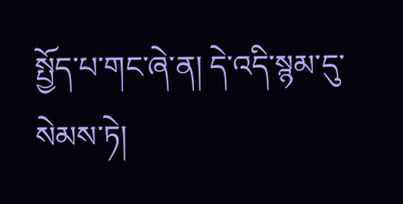སྤྱོད་པ་གང་ཞེ་ན། དེ་འདི་སྙམ་དུ་སེམས་ཏེ།